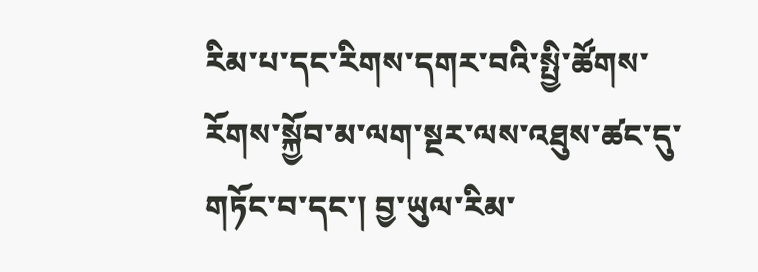རིམ་པ་དང་རིགས་དགར་བའི་སྤྱི་ཚོགས་རོགས་སྐྱོབ་མ་ལག་སྔར་ལས་འཐུས་ཚང་དུ་གཏོང་བ་དང་། བྱ་ཡུལ་རིམ་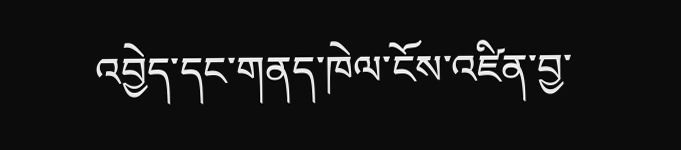འབྱེད་དང་གནད་ཁེལ་ངོས་འཛིན་བྱ་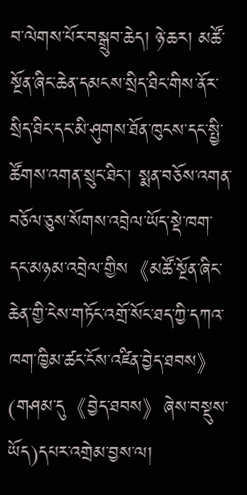བ་ལེགས་པོར་བསྒྲུབ་ཆེད། ཉེ་ཆར། མཚོ་སྔོན་ཞིང་ཆེན་དམངས་སྲིད་ཐིང་གིས་ནོར་སྲིད་ཐིང་དང་མི་ཤུགས་ཐོན་ཁུངས་དང་སྤྱི་ཚོགས་འགན་སྲུང་ཐིང་། སྨན་བཅོས་འགན་བཅོལ་ཅུས་སོགས་འབྲེལ་ཡོད་སྡེ་ཁག་དང་མཉམ་འབྲེལ་གྱིས《མཚོ་སྔོན་ཞིང་ཆེན་གྱི་ངེས་གཏོང་འགྲོ་སོང་ཐད་ཀྱི་དཀའ་ཁག་ཁྱིམ་ཚང་ངོས་འཛིན་བྱེད་ཐབས》(གཤམ་དུ《བྱེད་ཐབས》ཞེས་བསྡུས་ཡོད)དཔར་འགྲེམ་བྱས་ལ།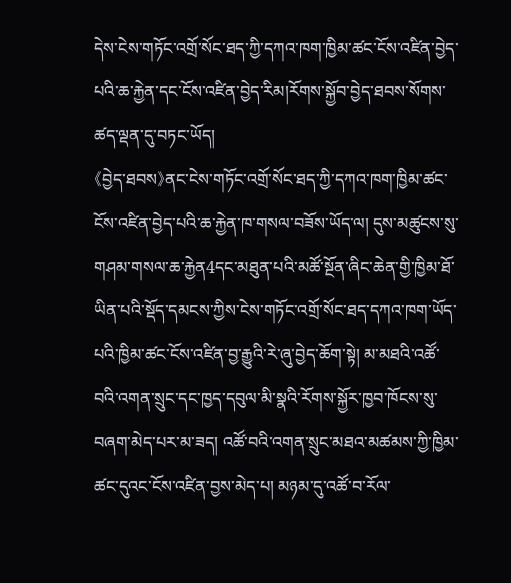དེས་ངེས་གཏོང་འགྲོ་སོང་ཐད་ཀྱི་དཀའ་ཁག་ཁྱིམ་ཚང་ངོས་འཛིན་བྱེད་པའི་ཆ་རྐྱེན་དང་ངོས་འཛིན་བྱེད་རིམ།རོགས་སྐྱོབ་བྱེད་ཐབས་སོགས་ཚད་ལྡན་དུ་བཏང་ཡོད།
《བྱེད་ཐབས》ནང་ངེས་གཏོང་འགྲོ་སོང་ཐད་ཀྱི་དཀའ་ཁག་ཁྱིམ་ཚང་ངོས་འཛིན་བྱེད་པའི་ཆ་རྐྱེན་ཁ་གསལ་བཟོས་ཡོད་ལ། དུས་མཚུངས་སུ་གཤམ་གསལ་ཆ་རྐྱེན4དང་མཐུན་པའི་མཚོ་སྔོན་ཞིང་ཆེན་གྱི་ཁྱིམ་ཐོ་ཡིན་པའི་སྡོད་དམངས་ཀྱིས་ངེས་གཏོང་འགྲོ་སོང་ཐད་དཀའ་ཁག་ཡོད་པའི་ཁྱིམ་ཚང་ངོས་འཛིན་བྱ་རྒྱུའི་རེ་ཞུ་བྱེད་ཆོག་སྟེ། མ་མཐའི་འཚོ་བའི་འགན་སྲུང་དང་ཁྱད་དབུལ་མི་སྣའི་རོགས་སྐྱོར་ཁྱབ་ཁོངས་སུ་བཞག་མེད་པར་མ་ཟད། འཚོ་བའི་འགན་སྲུང་མཐའ་མཚམས་ཀྱི་ཁྱིམ་ཚང་དུའང་ངོས་འཛིན་བྱས་མེད་པ། མཉམ་དུ་འཚོ་བ་རོལ་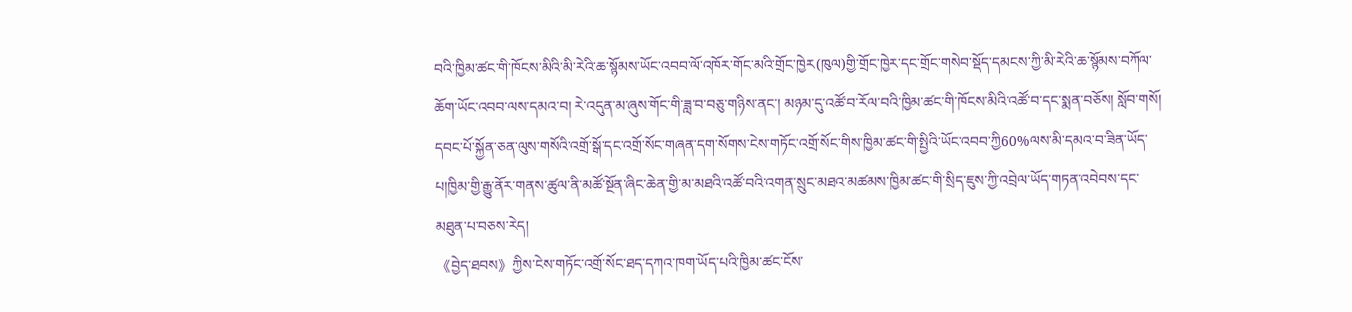བའི་ཁྱིམ་ཚང་གི་ཁོངས་མིའི་མི་རེའི་ཆ་སྙོམས་ཡོང་འབབ་ལོ་འཁོར་གོང་མའི་གྲོང་ཁྱེར(ཁུལ)གྱི་གྲོང་ཁྱེར་དང་གྲོང་གསེབ་སྡོད་དམངས་ཀྱི་མི་རེའི་ཆ་སྙོམས་བཀོལ་ཆོག་ཡོང་འབབ་ལས་དམའ་བ། རེ་འདུན་མ་ཞུས་གོང་གི་ཟླ་བ་བཅུ་གཉིས་ནང་། མཉམ་དུ་འཚོ་བ་རོལ་བའི་ཁྱིམ་ཚང་གི་ཁོངས་མིའི་འཚོ་བ་དང་སྨན་བཅོས། སློབ་གསོ། དབང་པོ་སྐྱོན་ཅན་ལུས་གསོའི་འགྲོ་སྒོ་དང་འགྲོ་སོང་གཞན་དག་སོགས་ངེས་གཏོང་འགྲོ་སོང་གིས་ཁྱིམ་ཚང་གི་སྤྱིའི་ཡོང་འབབ་ཀྱི60%ལས་མི་དམའ་བ་ཟིན་ཡོད་པ།ཁྱིམ་གྱི་རྒྱུ་ནོར་གནས་ཚུལ་ནི་མཚོ་སྔོན་ཞིང་ཆེན་གྱི་མ་མཐའི་འཚོ་བའི་འགན་སྲུང་མཐའ་མཚམས་ཁྱིམ་ཚང་གི་སྲིད་ཇུས་ཀྱི་འབྲེལ་ཡོད་གཏན་འབེབས་དང་མཐུན་པ་བཅས་རེད།
《བྱེད་ཐབས》ཀྱིས་ངེས་གཏོང་འགྲོ་སོང་ཐད་དཀའ་ཁག་ཡོད་པའི་ཁྱིམ་ཚང་ངོས་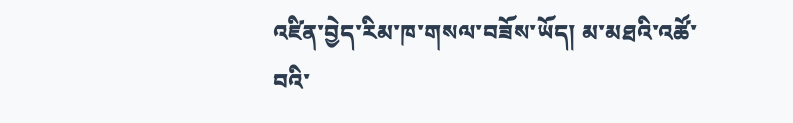འཛིན་བྱེད་རིམ་ཁ་གསལ་བཟོས་ཡོད། མ་མཐའི་འཚོ་བའི་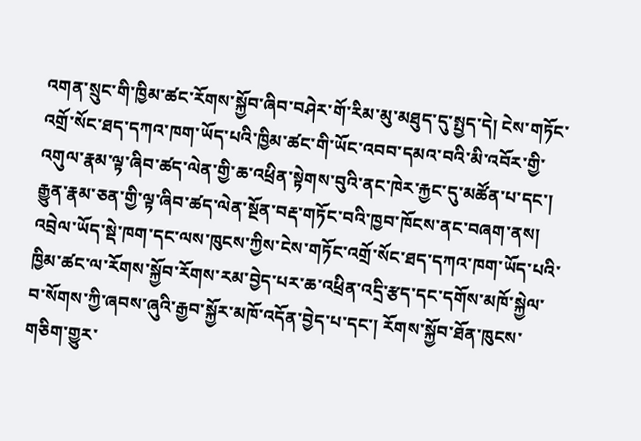འགན་སྲུང་གི་ཁྱིམ་ཚང་རོགས་སྐྱོབ་ཞིབ་བཤེར་གོ་རིམ་མུ་མཐུད་དུ་སྤྱད་དེ། ངེས་གཏོང་འགྲོ་སོང་ཐད་དཀའ་ཁག་ཡོད་པའི་ཁྱིམ་ཚང་གི་ཡོང་འབབ་དམའ་བའི་མི་འབོར་གྱི་འགུལ་རྣམ་ལྟ་ཞིབ་ཚད་ལེན་གྱི་ཆ་འཕྲིན་སྟེགས་བུའི་ནང་ཁེར་རྐྱང་དུ་མཚོན་པ་དང་། རྒྱུན་རྣམ་ཅན་གྱི་ལྟ་ཞིབ་ཚད་ལེན་སྔོན་བརྡ་གཏོང་བའི་ཁྱབ་ཁོངས་ནང་བཞག་ནས། འབྲེལ་ཡོད་སྡེ་ཁག་དང་ལས་ཁུངས་ཀྱིས་ངེས་གཏོང་འགྲོ་སོང་ཐད་དཀའ་ཁག་ཡོད་པའི་ཁྱིམ་ཚང་ལ་རོགས་སྐྱོབ་རོགས་རམ་བྱེད་པར་ཆ་འཕྲིན་འདྲི་རྩད་དང་དགོས་མཁོ་སྐྱེལ་བ་སོགས་ཀྱི་ཞབས་ཞུའི་རྒྱབ་སྐྱོར་མཁོ་འདོན་བྱེད་པ་དང་། རོགས་སྐྱོབ་ཐོན་ཁུངས་གཅིག་གྱུར་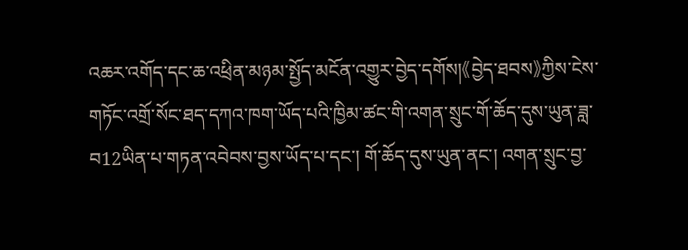འཆར་འགོད་དང་ཆ་འཕྲིན་མཉམ་སྤྱོད་མངོན་འགྱུར་བྱེད་དགོས།《བྱེད་ཐབས》ཀྱིས་ངེས་གཏོང་འགྲོ་སོང་ཐད་དཀའ་ཁག་ཡོད་པའི་ཁྱིམ་ཚང་གི་འགན་སྲུང་གོ་ཆོད་དུས་ཡུན་ཟླ་བ12ཡིན་པ་གཏན་འབེབས་བྱས་ཡོད་པ་དང་། གོ་ཆོད་དུས་ཡུན་ནང་། འགན་སྲུང་བྱ་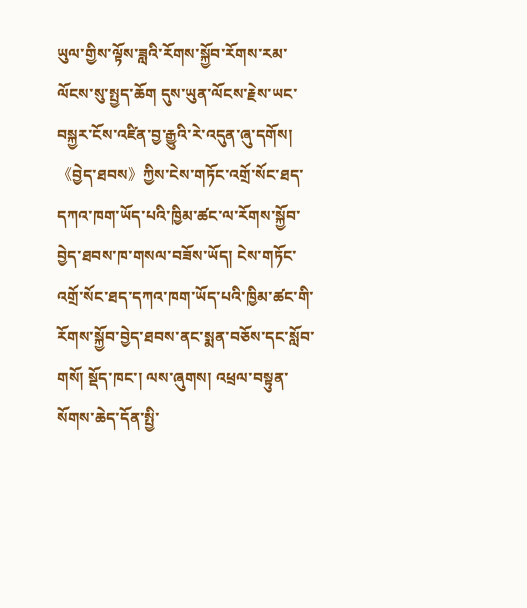ཡུལ་གྱིས་ལྟོས་ཟླའི་རོགས་སྐྱོབ་རོགས་རམ་ལོངས་སུ་སྤྱད་ཆོག དུས་ཡུན་ལོངས་རྗེས་ཡང་བསྐྱར་ངོས་འཛིན་བྱ་རྒྱུའི་རེ་འདུན་ཞུ་དགོས།
《བྱེད་ཐབས》ཀྱིས་ངེས་གཏོང་འགྲོ་སོང་ཐད་དཀའ་ཁག་ཡོད་པའི་ཁྱིམ་ཚང་ལ་རོགས་སྐྱོབ་བྱེད་ཐབས་ཁ་གསལ་བཟོས་ཡོད། ངེས་གཏོང་འགྲོ་སོང་ཐད་དཀའ་ཁག་ཡོད་པའི་ཁྱིམ་ཚང་གི་རོགས་སྐྱོབ་བྱེད་ཐབས་ནང་སྨན་བཅོས་དང་སློབ་གསོ། སྡོད་ཁང་། ལས་ཞུགས། འཕྲལ་བསྟུན་སོགས་ཆེད་དོན་སྤྱི་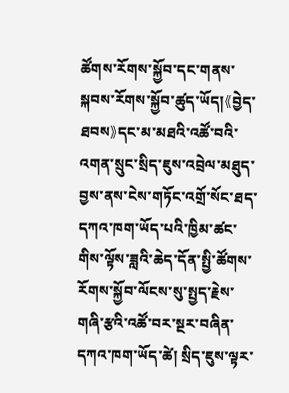ཚོགས་རོགས་སྐྱོབ་དང་གནས་སྐབས་རོགས་སྐྱོབ་ཚུད་ཡོད།《བྱེད་ཐབས》དང་མ་མཐའི་འཚོ་བའི་འགན་སྲུང་སྲིད་ཇུས་འབྲེལ་མཐུད་བྱས་ནས་ངེས་གཏོང་འགྲོ་སོང་ཐད་དཀའ་ཁག་ཡོད་པའི་ཁྱིམ་ཚང་གིས་ལྟོས་ཟླའི་ཆེད་དོན་སྤྱི་ཚོགས་རོགས་སྐྱོབ་ལོངས་སུ་སྤྱད་རྗེས་གཞི་རྩའི་འཚོ་བར་སྔར་བཞིན་དཀའ་ཁག་ཡོད་ཚེ། སྲིད་ཇུས་ལྟར་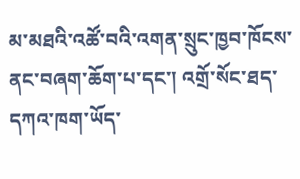མ་མཐའི་འཚོ་བའི་འགན་སྲུང་ཁྱབ་ཁོངས་ནང་བཞག་ཆོག་པ་དང་། འགྲོ་སོང་ཐད་དཀའ་ཁག་ཡོད་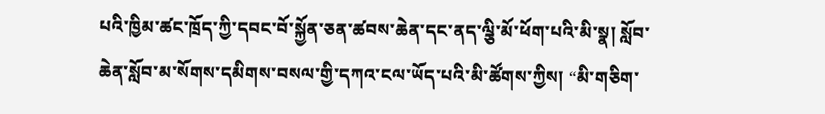པའི་ཁྱིམ་ཚང་ཁྲོད་ཀྱི་དབང་བོ་སྐྱོན་ཅན་ཚབས་ཆེན་དང་ནད་ལྕི་མོ་ཕོག་པའི་མི་སྣ། སློབ་ཆེན་སློབ་མ་སོགས་དམིགས་བསལ་གྱི་དཀའ་ངལ་ཡོད་པའི་མི་ཚོགས་ཀྱིས། “མི་གཅིག་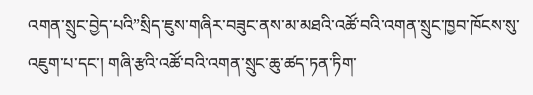འགན་སྲུང་བྱེད་པའི”སྲིད་ཇུས་གཞིར་བཟུང་ནས་མ་མཐའི་འཚོ་བའི་འགན་སྲུང་ཁྱབ་ཁོངས་སུ་འཇུག་པ་དང་། གཞི་རྩའི་འཚོ་བའི་འགན་སྲུང་ཆུ་ཚད་ཏན་ཏིག་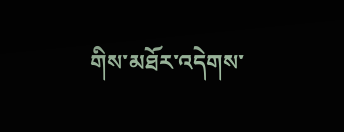གིས་མཐོར་འདེགས་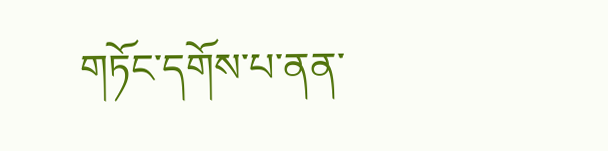གཏོང་དགོས་པ་ནན་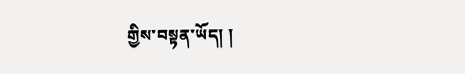གྱིས་བསྟན་ཡོད། །